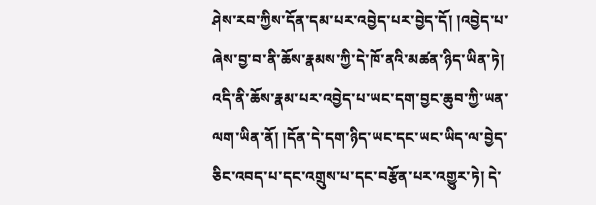ཤེས་རབ་ཀྱིས་དོན་དམ་པར་འབྱེད་པར་བྱེད་དོ། །འབྱེད་པ་ཞེས་བྱ་བ་ནི་ཆོས་རྣམས་ཀྱི་དེ་ཁོ་ནའི་མཚན་ཉིད་ཡིན་ཏེ། འདི་ནི་ཆོས་རྣམ་པར་འབྱེད་པ་ཡང་དག་བྱང་ཆུབ་ཀྱི་ཡན་ལག་ཡིན་ནོ། །དོན་དེ་དག་ཉིད་ཡང་དང་ཡང་ཡིད་ལ་བྱེད་ཅིང་འབད་པ་དང་འགྲུས་པ་དང་བརྩོན་པར་འགྱུར་ཏེ། དེ་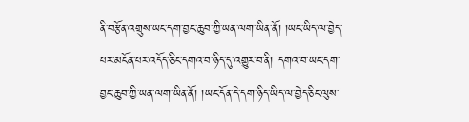ནི་བརྩོན་འགྲུས་ཡང་དག་བྱང་ཆུབ་ཀྱི་ཡན་ལག་ཡིན་ནོ། །ཡང་ཡིད་ལ་བྱེད་པར་མངོན་པར་འདོད་ཅིང་དགའ་བ་ཉིད་དུ་འགྱུར་བ་ནི། དགའ་བ་ཡང་དག་བྱང་ཆུབ་ཀྱི་ཡན་ལག་ཡིན་ནོ། །ཡང་དོན་དེ་དག་ཉིད་ཡིད་ལ་བྱེད་ཅིང་ལུས་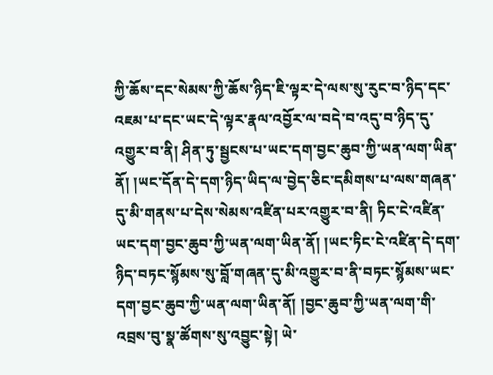ཀྱི་ཆོས་དང་སེམས་ཀྱི་ཆོས་ཉིད་ཇི་ལྟར་དེ་ལས་སུ་རུང་བ་ཉིད་དང་འཇམ་པ་དང་ཡང་དེ་ལྟར་རྣལ་འབྱོར་ལ་བདེ་བ་འདུ་བ་ཉིད་དུ་འགྱུར་བ་ནི། ཤིན་ཏུ་སྦྱངས་པ་ཡང་དག་བྱང་ཆུབ་ཀྱི་ཡན་ལག་ཡིན་ནོ། །ཡང་དོན་དེ་དག་ཉིད་ཡིད་ལ་བྱེད་ཅིང་དམིགས་པ་ལས་གཞན་དུ་མི་གནས་པ་དེས་སེམས་འཛིན་པར་འགྱུར་བ་ནི། ཏིང་ངེ་འཛིན་ཡང་དག་བྱང་ཆུབ་ཀྱི་ཡན་ལག་ཡིན་ནོ། །ཡང་ཏིང་ངེ་འཛིན་དེ་དག་ཉིད་བཏང་སྙོམས་སུ་བློ་གཞན་དུ་མི་འགྱུར་བ་ནི་བཏང་སྙོམས་ཡང་དག་བྱང་ཆུབ་ཀྱི་ཡན་ལག་ཡིན་ནོ། །བྱང་ཆུབ་ཀྱི་ཡན་ལག་གི་འབྲས་བུ་སྣ་ཚོགས་སུ་འབྱུང་སྟེ། ཡེ་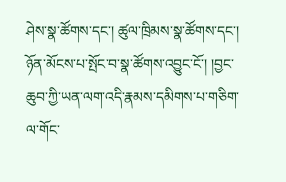ཤེས་སྣ་ཚོགས་དང་། ཚུལ་ཁྲིམས་སྣ་ཚོགས་དང་། ཉོན་མོངས་པ་སྤོང་བ་སྣ་ཚོགས་འབྱུང་ངོ་། །བྱང་ཆུབ་ཀྱི་ཡན་ལག་འདི་རྣམས་དམིགས་པ་གཅིག་ལ་གོང་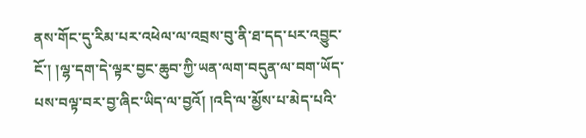ནས་གོང་དུ་རིམ་པར་འཕེལ་ལ་འབྲས་བུ་ནི་ཐ་དད་པར་འབྱུང་ངོ་། །ལྷ་དག་དེ་ལྟར་བྱང་ཆུབ་ཀྱི་ཡན་ལག་བདུན་ལ་བག་ཡོད་པས་བལྟ་བར་བྱ་ཞིང་ཡིད་ལ་བྱའོ། །འདི་ལ་མྱོས་པ་མེད་པའི་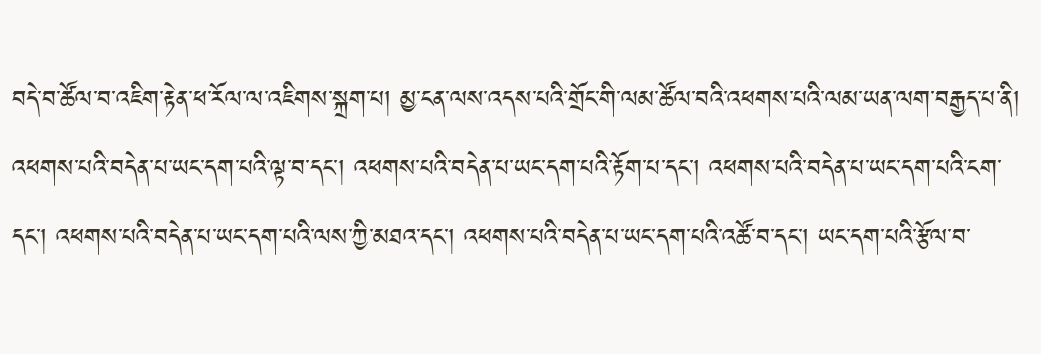བདེ་བ་ཚོལ་བ་འཇིག་རྟེན་ཕ་རོལ་ལ་འཇིགས་སྐྲག་པ། མྱ་ངན་ལས་འདས་པའི་གྲོང་གི་ལམ་ཚོལ་བའི་འཕགས་པའི་ལམ་ཡན་ལག་བརྒྱད་པ་ནི། འཕགས་པའི་བདེན་པ་ཡང་དག་པའི་ལྟ་བ་དང་། འཕགས་པའི་བདེན་པ་ཡང་དག་པའི་རྟོག་པ་དང་། འཕགས་པའི་བདེན་པ་ཡང་དག་པའི་ངག་དང་། འཕགས་པའི་བདེན་པ་ཡང་དག་པའི་ལས་ཀྱི་མཐའ་དང་། འཕགས་པའི་བདེན་པ་ཡང་དག་པའི་འཚོ་བ་དང་། ཡང་དག་པའི་རྩོལ་བ་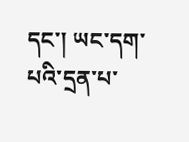དང་། ཡང་དག་པའི་དྲན་པ་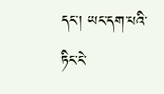དང་། ཡང་དག་པའི་ཏིང་ངེ་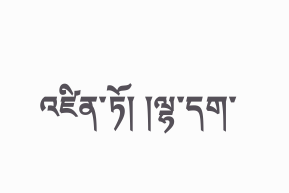འཛིན་ཏོ། །ལྷ་དག་